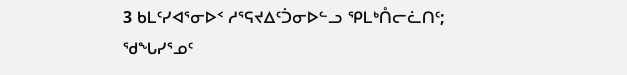3 ᑲᒪᑦᓯᐊᕐᓂᐅᑉ ᓱᕐᕋᔪᐃᑦᑑᓂᐅᓪᓗ ᕿᒪᒃᑍᓕᓛᑎᑦ; ᖁᖓᓯᕐᓄᑦ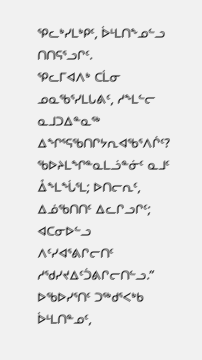ᕿᓚᒃᓯᒪᒃᑭᑦ, ᐆᒻᒪᑎᖕᓄᓪᓗ ᑎᑎᕋᕐᓗᒋᑦ.
ᕿᓚᒥᐊᐱᒃ ᑕᒫᓂ ᓄᓇᖃᕐᓯᒪᒐᕕᑦ, ᓱᖕᒪᓪᓕ ᓇᒧᑐᐃᓐᓇᖅ ᐃᖏᕐᕋᖃᑎᒋᔭᕆᐊᖃᕐᐱᒌᑦ? ᖃᐅᔨᒪᖏᓐᓇᒪᓘᓐᓃᑦ ᓇᒧᑦ ᐂᖕᒪᖔᕐᒪ; ᐅᑎᓕᕆᑦ, ᐃᓅᖃᑎᑎᑦ ᐃᓚᒋᓗᒋᑦ; ᐊᑕᓂᐅᓪᓗ ᐱᑦᓯᐊᕐᕕᒋᓕᑎᑦ ᓱᖁᓯᔪᐃᑦᑑᕕᒋᓕᑎᓪᓗ.”
ᐅᖃᐅᓯᕐᑎᑦ ᑐᖅᑯᕐᐸᒃᑲ ᐆᒻᒪᑎᓐᓄᑦ,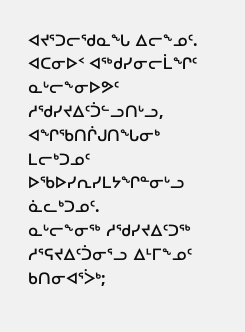ᐊᔪᕐᑐᓕᖁᓇᖓ ᐃᓕᖕᓄᑦ.
ᐊᑕᓂᐅᑉ ᐊᖅᑯᓯᓂᓕᒫᖏᑦ ᓇᒡᓕᖕᓂᐅᕗᑦ ᓱᖁᓯᔪᐃᑦᑑᓪᓗᑎᒡᓗ, ᐊᖏᖃᑎᒌᒍᑎᖓᓂᒃ ᒪᓕᒃᑐᓄᑦ ᐅᖃᐅᓯᕆᓯᒪᔭᖏᓐᓂᒡᓗ ᓈᓚᒃᑐᓄᑦ.
ᓇᒡᓕᖕᓂᖅ ᓱᖁᓯᔪᐃᑦᑐᖅ ᓱᕐᕋᔪᐃᑦᑑᓂᕐᓗ ᐃᒻᒥᖕᓄᑦ ᑲᑎᓂᐊᕐᐴᒃ;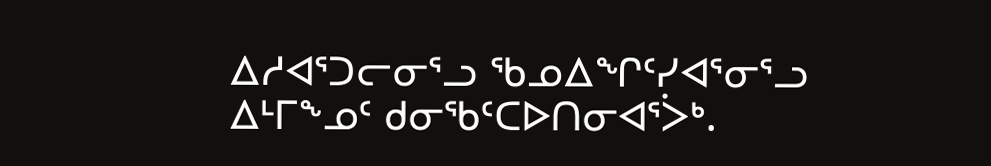ᐃᓱᐊᕐᑐᓕᓂᕐᓗ ᖃᓄᐃᖏᑦᓯᐊᕐᓂᕐᓗ ᐃᒻᒥᖕᓄᑦ ᑯᓂᖃᑦᑕᐅᑎᓂᐊᕐᐴᒃ.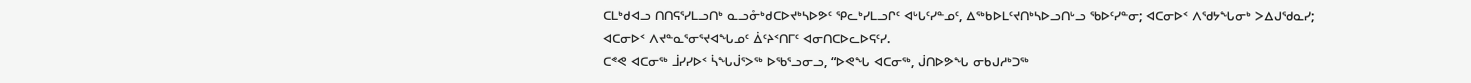ᑕᒪᒃᑯᐊᓗ ᑎᑎᕋᕐᓯᒪᓗᑎᒃ ᓇᓗᓁᒃᑯᑕᐅᔪᒃᓴᐅᕗᑦ ᕿᓚᒃᓯᒪᓗᒋᑦ ᐊᒡᒐᑦᓯᓐᓄᑦ, ᐃᖅᑲᐅᒪᑦᔪᑎᒃᓴᐅᓗᑎᒡᓗ ᖃᐅᑦᓯᓐᓂ; ᐊᑕᓂᐅᑉ ᐱᖁᔭᖓᓂᒃ ᐳᐃᒍᖁᓇᓯ; ᐊᑕᓂᐅᑉ ᐱᔪᓐᓇᕐᓂᕐᔪᐊᖓᓄᑦ ᐄᑦᔨᑉᑎᒥᑦ ᐊᓂᑎᑕᐅᓚᐅᕋᑦᓯ.
ᑕᕝᕙ ᐊᑕᓂᖅ ᒨᓯᓯᐅᑉ ᓵᖓᒎᕐᐳᖅ ᐅᖃᕐᓗᓂᓗ, “ᐅᕙᖓ ᐊᑕᓂᖅ, ᒎᑎᐅᕗᖓ ᓂᑲᒍᓱᒃᑐᖅ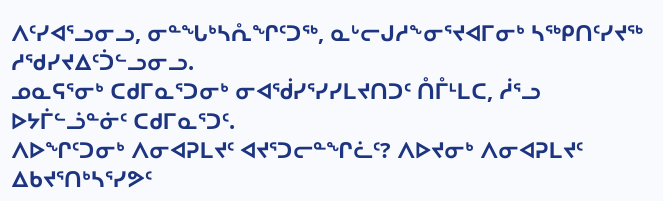ᐱᑦᓯᐊᕐᓗᓂᓗ, ᓂᓐᖓᒃᓴᕅᖏᑦᑐᖅ, ᓇᒡᓕᒍᓱᖕᓂᕐᔪᐊᒥᓂᒃ ᓴᖅᑭᑎᑦᓯᔪᖅ ᓱᖁᓯᔪᐃᑦᑑᓪᓗᓂᓗ.
ᓄᓇᕋᕐᓂᒃ ᑕᑯᒥᓇᕐᑐᓂᒃ ᓂᐊᖂᓯᕐᓯᓯᒪᔪᑎᑐᑦ ᑍᒤᒻᒪᑕ, ᓲᕐᓗ ᐅᔭᒦᓪᓘᓐᓃᑦ ᑕᑯᒥᓇᕐᑐᑦ.
ᐱᐅᖏᑦᑐᓂᒃ ᐱᓂᐊᕈᒪᔪᑦ ᐊᔪᕐᑐᓕᓐᖏᓛᑦ? ᐱᐅᔪᓂᒃ ᐱᓂᐊᕈᒪᔪᑦ ᐃᑲᔪᕐᑎᒃᓴᕐᓯᕗᑦ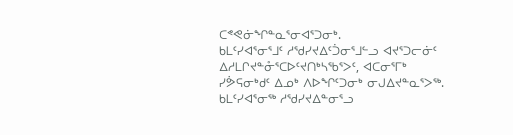ᑕᕝᕙᓃᖏᓐᓇᕐᓂᐊᕐᑐᓂᒃ.
ᑲᒪᑦᓯᐊᕐᓂᕐᒧᑦ ᓱᖁᓯᔪᐃᑦᑑᓂᕐᒧᓪᓗ ᐊᔪᕐᑐᓕᓃᑦ ᐃᓱᒪᒋᔪᓐᓁᕐᑕᐅᑦᔪᑎᒃᓴᖃᕐᐳᑦ, ᐊᑕᓂᕐᒥᒃ ᓯᕘᕋᓂᒃᑯᑦ ᐃᓄᒃ ᐱᐅᖏᑦᑐᓂᒃ ᓂᒍᐃᔪᓐᓇᕐᐳᖅ.
ᑲᒪᑦᓯᐊᕐᓂᖅ ᓱᖁᓯᔪᐃᓐᓂᕐᓗ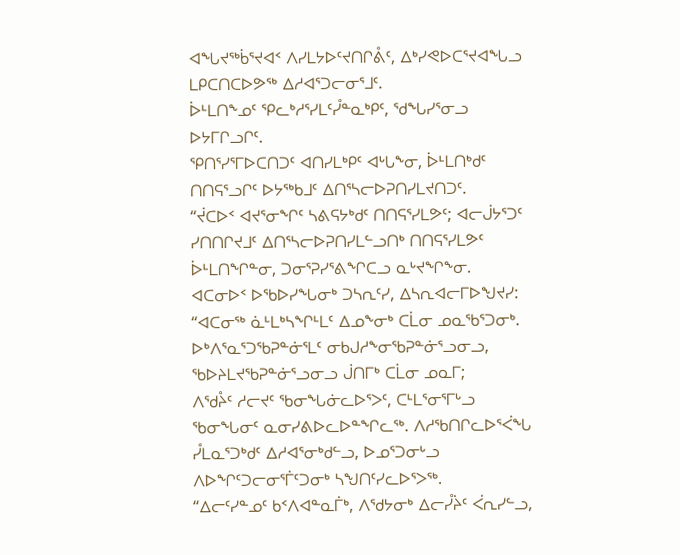ᐊᖓᔪᖅᑳᕐᔪᐊᑉ ᐱᓯᒪᔭᐅᑦᔪᑎᒋᕔᑦ, ᐃᒃᓯᕙᐅᑕᕐᔪᐊᖓᓗ ᒪᑭᑕᑎᑕᐅᕗᖅ ᐃᓱᐊᕐᑐᓕᓂᕐᒧᑦ.
ᐆᒻᒪᑎᖕᓄᑦ ᕿᓚᒃᓱᕐᓯᒪᑦᓮᓐᓇᒃᑭᑦ, ᖁᖓᓯᕐᓂᓗ ᐅᔭᒥᒋᓗᒋᑦ.
ᕿᑎᕐᓯᕐᒥᐅᑕᑎᑐᑦ ᐊᑎᓯᒪᒃᑭᑦ ᐊᒡᒐᖕᓂ, ᐆᒻᒪᑎᒃᑯᑦ ᑎᑎᕋᕐᓗᒋᑦ ᐅᔭᖅᑲᒧᑦ ᐃᑎᕐᓴᓕᐅᕈᑎᓯᒪᔪᑎᑐᑦ.
“ᔫᑕᐅᑉ ᐊᔪᕐᓂᖏᑦ ᓴᕕᕋᔭᒃᑯᑦ ᑎᑎᕋᕐᓯᒪᕗᑦ; ᐊᓕᒎᔭᕐᑐᑦ ᓯᑎᑎᒋᔪᒧᑦ ᐃᑎᕐᓴᓕᐅᕈᑎᓯᒪᓪᓗᑎᒃ ᑎᑎᕋᕐᓯᒪᕗᑦ ᐆᒻᒪᑎᖏᓐᓂ, ᑐᓂᕐᕈᓯᕐᕕᖏᑕᓗ ᓇᒡᔪᖏᖕᓂ.
ᐊᑕᓂᐅᑉ ᐅᖃᐅᓯᖓᓂᒃ ᑐᓴᕆᑦᓯ, ᐃᓴᕆᐊᓕᒥᐅᖑᔪᓯ: “ᐊᑕᓂᖅ ᓈᒻᒪᒃᓴᖏᒻᒪᑦ ᐃᓄᖕᓂᒃ ᑕᒫᓂ ᓄᓇᖃᕐᑐᓂᒃ. ᐅᒃᐱᕐᓇᕐᑐᖃᕈᓐᓃᕐᒪᑦ ᓂᑲᒍᓱᖕᓂᖃᕈᓐᓃᕐᓗᓂᓗ, ᖃᐅᔨᒪᔪᖃᕈᓐᓃᕐᓗᓂᓗ ᒎᑎᒥᒃ ᑕᒫᓂ ᓄᓇᒥ;
ᐱᖁᔧᑦ ᓱᓕᔪᑦ ᖃᓂᖓᓃᓚᐅᕐᐳᑦ, ᑕᒻᒪᕐᓂᕐᒥᒡᓗ ᖃᓂᖓᓂᑦ ᓇᓂᓯᕕᐅᓚᐅᓐᖏᓚᖅ. ᐱᓱᖃᑎᒋᓚᐅᕐᐹᖓ ᓮᒪᓇᕐᑐᒃᑯᑦ ᐃᓱᐊᕐᓂᒃᑯᓪᓗ, ᐅᓄᕐᑐᓂᒡᓗ ᐱᐅᖏᑦᑐᓕᓂᕐᒦᑦᑐᓂᒃ ᓴᖑᑎᑦᓯᓚᐅᕐᐳᖅ.
“ᐃᓕᑦᓯᓐᓄᑦ ᑲᑉᐱᐊᓐᓇᒦᒃ, ᐱᖁᔭᓂᒃ ᐃᓕᓮᔩᑦ ᐹᕆᓯᓪᓗ,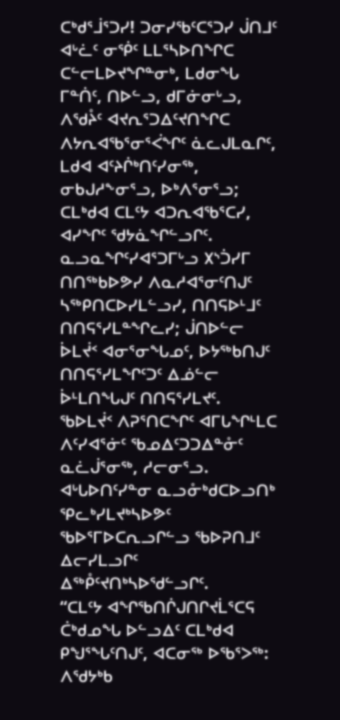ᑕᒃᑯᕐᒨᕐᑐᓯ! ᑐᓂᓯᖃᑦᑕᕐᑐᓯ ᒎᑎᒧᑦ ᐊᒡᓛᑦ ᓂᖀᑦ ᒪᒪᕐᓴᐅᑎᖏᑕ ᑕᓪᓕᒪᐅᔪᖏᓐᓂᒃ, ᒪᑯᓂᖓ ᒥᓐᑏᑦ, ᑎᐅᓪᓗ, ᑯᒥᓃᓂᒡᓗ, ᐱᖁᔧᑦ ᐊᔪᕆᕐᑐᐃᑦᔪᑎᖏᑕ ᐱᔭᕆᐊᖃᕐᓂᕐᐹᖏᑦ ᓈᓚᒍᒪᓇᒋᑦ, ᒪᑯᐊ ᐊᑦᔨᒌᒃᑎᑦᓯᓂᖅ, ᓂᑲᒍᓱᖕᓂᕐᓗ, ᐅᒃᐱᕐᓂᕐᓗ; ᑕᒪᒃᑯᐊ ᑕᒪᑦᔭ ᐊᑐᕆᐊᖃᕐᑕᓯ, ᐊᓯᖏᑦ ᖁᔭᓈᖏᓪᓗᒋᑦ.
ᓇᓗᓇᖏᑦᓯᐊᕐᑐᒥᒡᓗ ᙭ᔅᑑᓯᒥ ᑎᑎᖅᑲᐅᕗᓯ ᐱᓇᓱᐊᕐᓂᑦᑎᒍᑦ ᓴᖅᑭᑎᑕᐅᓯᒪᓪᓗᓯ, ᑎᑎᕋᐅᒻᒧᑦ ᑎᑎᕋᕐᓯᒪᓐᖏᓚᓯ; ᒎᑎᐅᓪᓕ ᐆᒪᔫᑉ ᐊᓂᕐᓂᖓᓄᑦ, ᐅᔭᖅᑲᑎᒍᑦ ᑎᑎᕋᕐᓯᒪᖏᑦᑐᑦ ᐃᓅᓪᓕ ᐆᒻᒪᑎᖓᒍᑦ ᑎᑎᕋᕐᓯᒪᔪᑦ.
ᖃᐅᒪᔫᑉ ᐱᕈᕐᑎᑕᖏᑦ ᐊᒥᒐᖏᒻᒪᑕ ᐱᑦᓯᐊᕐᓃᑦ ᖃᓄᐃᑦᑐᑐᐃᓐᓁᑦ ᓇᓛᒎᕐᓂᖅ, ᓱᓕᓂᕐᓗ.
ᐊᒡᒐᐅᑎᑦᓯᓐᓂ ᓇᓗᓁᒃᑯᑕᐅᓗᑎᒃ ᕿᓚᒃᓯᒪᔪᒃᓴᐅᕗᑦ ᖃᐅᕐᒥᐅᑕᕆᓗᒋᓪᓗ ᖃᐅᕈᑎᒧᑦ ᐃᓕᓯᒪᓗᒋᑦ ᐃᖅᑬᑦᔪᑎᒃᓴᐅᖁᓪᓗᒋᑦ.
“ᑕᒪᑦᔭ ᐊᖏᖃᑎᒌᒍᑎᒋᔪᒫᕐᑕᕋ ᑖᒃᑯᓄᖓ ᐅᓪᓗᐃᑦ ᑕᒪᒃᑯᐊ ᑭᖑᕐᖓᑦᑎᒍᑦ, ᐊᑕᓂᖅ ᐅᖃᕐᐳᖅ: ᐱᖁᔭᒃᑲ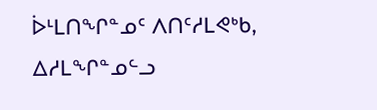ᐆᒻᒪᑎᖏᓐᓄᑦ ᐱᑎᑦᓱᒪᕙᒃᑲ, ᐃᓱᒪᖏᓐᓄᓪᓗ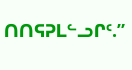ᑎᑎᕋᕈᒪᓪᓗᒋᑦ.”